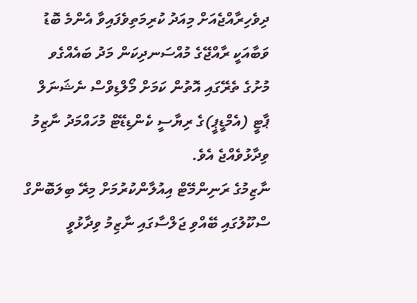ދިވެހިރާއްޖެއަށް މިއަދު ކުރިމަތިވެފައިވާ އެންމެ ބޮޑު ވަބާއަކީ ރާއްޖޭގެ މުއްސަނދިކަން މަދު ބައެއްގެވ މުށުގެ ތެރޭގައި އޮތުން ކަމަށް މޯލްޑިވްސް ނެޝަނަލް ޕާޓީ (އެމްޑީޕީ)ގެ ރިޔާސީ ކެންޑިޑޭޓް މުހައްމަދު ނާޒިމު ވިދާޅުވެއްޖެ އެވެ.
ނާޒިމުގެ ރަނިންމޭޓް އިއުލާންކުރުމަށް މިރޭ ބިލަބޮންގް ސްކޫލުގައި ބޭއްވި ޖަލްސާގައި ނާޒިމު ވިދާޅުވީ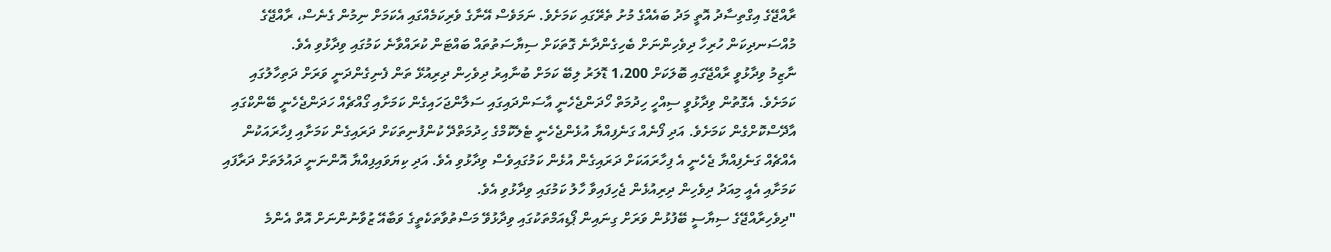ރާއްޖޭގެ އިގްތިސާދު އޮތީ މަދު ބައެއްގެ މުށު ތެރޭގައި ކަމަށެވެ. ނަމަވެސް އޭނާގެ ވެރިކަމެއްގައި އެކަމަށް ނިމުން ގެނެސް، ރާއްޖޭގެ މުއްސަނދިކަން ހުރިހާ ދިވެހިންނަށް ބެހިގެންދާނެ ގޮތަކަށް ސިޔާސަތުތައް ބައްޓަން ކުރައްވާނެ ކަމުގައި ވިދާޅުވި އެވެ.
ނާޒިމު ވިދާޅުވީ ރާއްޖޭގައި ބޮލަކަށް 1،200 ޑޮލަރު ލިބޭ ކަމަށް ބުނާއިރު ދިވެހިން ދިރިއުޅޭ ތަން ފެނިގެންދަނީ ވަރަށް ދަތިހާލުގައި ކަމަށެވެ. އެގޮތުން ވިދާޅުވީ ސިއްހީ ހިދުމަތް ހޯދަންޖެހެނީ އާސަންދައިގައި ސަލާންޖަހައިގެން ކަމަށާއި ގޯއްޗެއް ހަދަންޖެހެނީ ބޭންކްގައި އާދޭސްކޮށްގެން ކަމަށެވެ. އަދި ފޯނެއް ގަނެފިއްޔާ އުޅެންޖެހެނީ ޓެލެކޮމްގެ ހިދުމަތްދޭ ކުންފުނިތަކަށް ދަރައިގެން ކަމަށާއި ފިހާރައަކުން އެއްޗެއް ގަނެފިއްޔާ ޖެހެނީ އެ ފިހާރައަކަށް ދަރައިގެން އުޅެން ކަމުގައިވެސް ވިދާޅުވި އެވެ. އަދި ކިޔަވައިފިއްޔާ އޮންނަނީ ދައުލަތަށް ދަރާފައި ކަމަށާއި އެއީ މިއަދު ދިވެހިން ދިރިއުޅެން ޖެހިފައިވާ ހާލު ކަމުގައި ވިދާޅުވި އެވެ.
"ދިވެހިރާއްޖޭގެ ސިޔާސީ ބޭފުޅުން ވަރަށް ގިނައިން ޕޯޑިއަމްތަކުގައި ވިދާޅުވޭ މަސްތުވާތަކެތީގެ ވަބާއޭ ޒުވާނުންނަށް އޮތް އެންމެ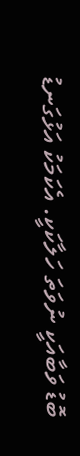ބޮޑު ވަބާއަކީ ނުވަތަ ހަލާކަކީ. އެކަމަކު އަޅުގަނޑު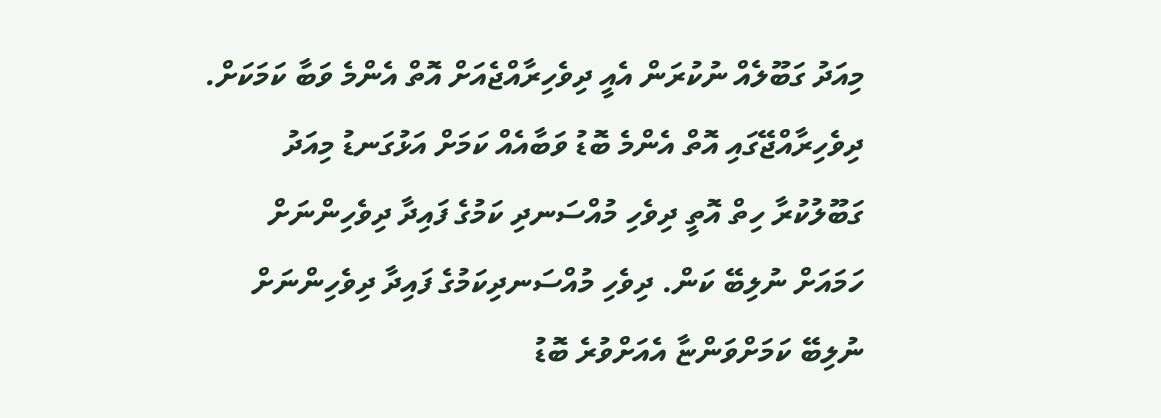މިއަދު ގަބޫލެއް ނުކުރަން އެއީ ދިވެހިރާއްޖެއަށް އޮތް އެންމެ ވަބާ ކަމަކަށް. ދިވެހިރާއްޖޭގައި އޮތް އެންމެ ބޮޑު ވަބާއެއް ކަމަށް އަޅުގަނޑު މިއަދު ގަބޫލުކުރާ ހިތް އޮތީ ދިވެހި މުއްސަނދި ކަމުގެ ފައިދާ ދިވެހިންނަށް ހަމައަށް ނުލިބޭ ކަން. ދިވެހި މުއްސަނދިކަމުގެ ފައިދާ ދިވެހިންނަށް ނުލިބޭ ކަމަށްވަންޏާ އެއަށްވުރެ ބޮޑު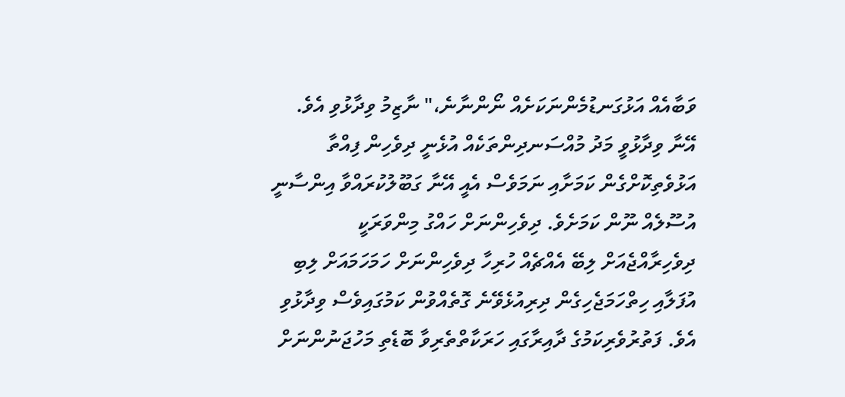ވަބާއެއް އަޅުގަނޑުމެންނަކަށެއް ނޯންނާނެ،" ނާޒިމު ވިދާޅުވި އެވެ.
އޭނާ ވިދާޅުވީ މަދު މުއްސަނދިންތަކެއް އުޅެނީ ދިވެހިން ފިއްތާ އަޅުވެތިކޮށްގެން ކަމަށާއި ނަމަވެސް އެއީ އޭނާ ގަބޫލުކުރައްވާ އިންސާނީ އުސޫލެއް ނޫން ކަމަށެވެ. ދިވެހިންނަށް ހައްގު މިންވަރަކީ ދިވެހިރާއްޖެއަށް ލިބޭ އެއްޗެއް ހުރިހާ ދިވެހިންނަށް ހަމަހަމައަށް ލިބި އުފަލާއި ހިތްހަމަޖެހިގެން ދިރިއުޅެވޭނެ ގޮތެއްވުން ކަމުގައިވެސް ވިދާޅުވި އެވެ. ފަތުރުވެރިކަމުގެ ދާއިރާގައި ހަރަކާތްތެރިވާ ބޮޑެތި މަހުޖަނުންނަށް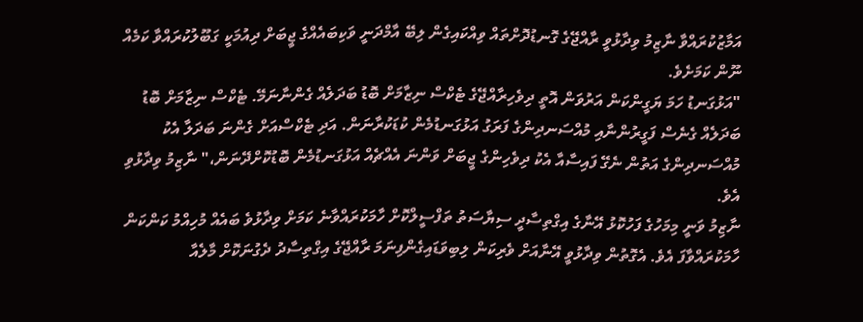އަމާޒުކުރައްވާ ނާޒިމު ވިދާޅުވީ ރާއްޖޭގެ ގޮނޑުދޮށްތައް ވިއްކައިގެން ލިބޭ އާމްދަނީ ވަކިބައެއްގެ ޖީބަށް ދިއުމަކީ ގަބޫލުކުރައްވާ ކަމެއް ނޫން ކަމަށެވެ.
"އަޅުގަނޑު ހަމަ ޔަގީންކަން އަރުވަން އޮތީ ދިވެހިރާއްޖޭގެ ޓެކްސް ނިޒާމަށް ބޮޑު ބަދަލެއް ގެންނާނަމޭ. ޓެކްސް ނިޒާމަށް ބޮޑު ބަދަލެއް ގެނެސް ފަގީރުންނާއި މުއްސަނދިންގެ ފަރަގު އަޅުގަނޑުމެން ކުޑަކުރާނަން. އަދި ޓެކްސްއަށް ގެންނަ ބަދަލާ އެކު މުއްސަނދިންގެ އަތުން ނެގޭ ފައިސާއާ އެކު ދިވެހިންގެ ޖީބަށް ވަންނަ އެއްޗެއް އަޅުގަނޑުމެން ބޮޑުކޮށްދޭނަން،" ނާޒިމު ވިދާޅުވި އެވެ.
ނާޒިމު ވަނީ މިމަހުގެ ފަހުކޮޅު އޭނާގެ އިގްތިސާދީ ސިޔާސަތު ތަފްސީލްކޮށް ހާމަކުރައްވާނެ ކަމަށް ވިދާޅުވެ ބައެއް މުހިއްމު ކަންކަން ހާމަކުރައްވާފަ އެވެ. އެގޮތުން ވިދާޅުވީ އޭނާއަށް ވެރިކަން ލިބިވަޑައިގެންފިނަމަ ރާއްޖޭގެ އިގްތިސާދު ދެގުނަކޮށް މާލެއާ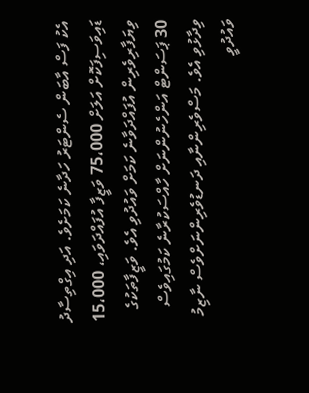އެކު ފަސް އާބަން ސެންޓަރު ހަދާނެ ކަމަށެވެ. އަދި އިގްތިސާދު ޑައިވަސިފަކޮށް އަލަށް 75،000 ވަޒީފާ އުފައްދަވައި، 15،000 ވިޔަފާރިވެރިން އުފައްދަވާނެ ކަމަށް ވައުދުވި އެވެ. ވަޒީފާތަކުގެ 30 ޕަސަންޓް އަންހެނުންނަށް ހާއްސަކުރާނެ ކަމުގައިވެސް ވިދާޅުވި އެވެ. މަސްވެރިންނާއި ދަނޑުވެރިންނަށްވެސް ނާޒިމު ވައުދުވީ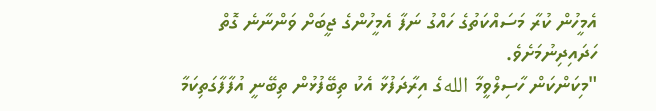އެމީހުން ކުރާ މަސައްކަތުގެ ހައްގު ނަފާ އެމީހުންގެ ޖީބަށް ވަންނާނެ ގޮތް ހަދައިދިނުމަށެވެ.
"މިކަންކަން ހާސިލްވީމާ اللهގެ އިރާދަފުޅާ އެކު ތިބޭފުޅުން ތިބޭނީ އުފާފާގަތިކަމާ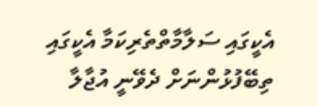އެކީގައި ސަލާމާތްތެރިކަމާ އެކީގައި ތިބޭފުޅުންނަށް ދެވޭނީ އުޖާލާ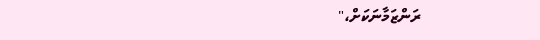ރަންޒަމާނަކަށް،"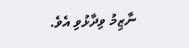ނާޒިމު ވިދާޅުވި އެވެ.